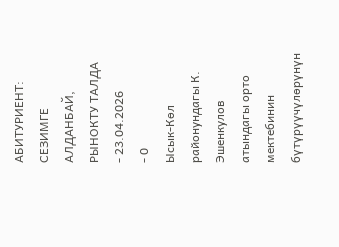АБИТУРИЕНТ: СЕЗИМГЕ АЛДАНБАЙ, РЫНОКТУ ТАЛДА
- 23.04.2026
- 0
Ысык-Көл районундагы К. Эшенкулов атындагы орто мектебинин бүтүрүүчүлөрүнүн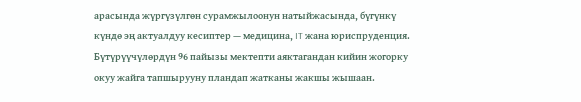арасында жүргүзүлгөн сурамжылоонун натыйжасында, бүгүнкү күндө эң актуалдуу кесиптер — медицина, IT жана юриспруденция. Бүтүрүүчүлөрдүн 96 пайызы мектепти аяктагандан кийин жогорку окуу жайга тапшырууну пландап жатканы жакшы жышаан.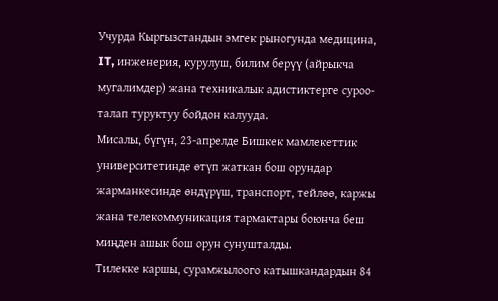Учурда Кыргызстандын эмгек рыногунда медицина, IT, инженерия, курулуш, билим берүү (айрыкча мугалимдер) жана техникалык адистиктерге суроо-талап туруктуу бойдон калууда.
Мисалы, бүгүн, 23-апрелде Бишкек мамлекеттик университетинде өтүп жаткан бош орундар жарманкесинде өндүрүш, транспорт, тейлөө, каржы жана телекоммуникация тармактары боюнча беш миңден ашык бош орун сунушталды.
Тилекке каршы, сурамжылоого катышкандардын 84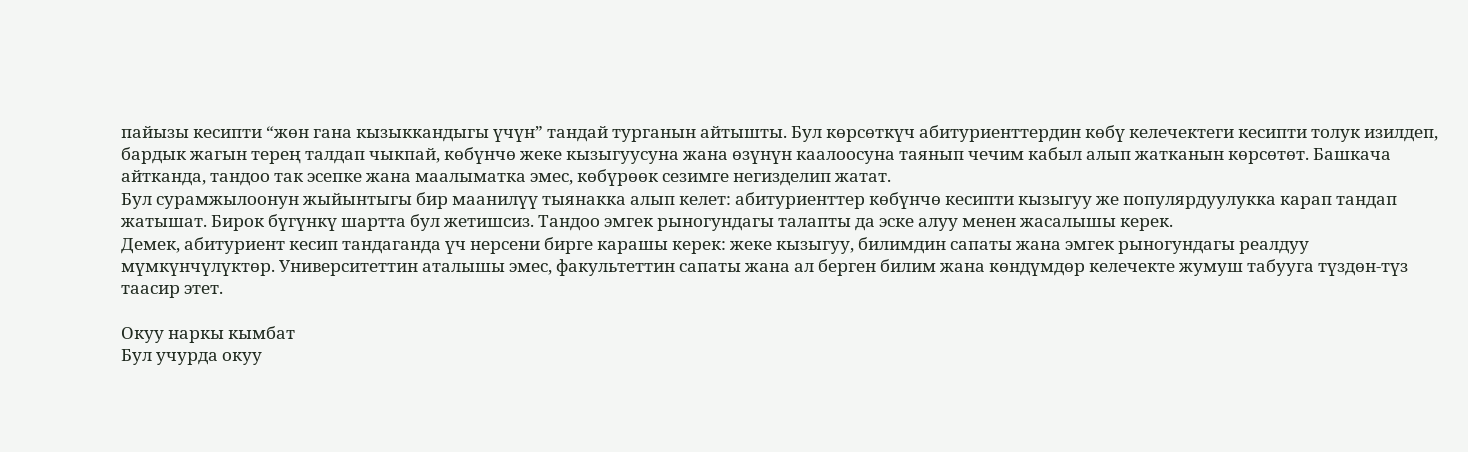пайызы кесипти “жөн гана кызыккандыгы үчүн” тандай турганын айтышты. Бул көрсөткүч абитуриенттердин көбү келечектеги кесипти толук изилдеп, бардык жагын терең талдап чыкпай, көбүнчө жеке кызыгуусуна жана өзүнүн каалоосуна таянып чечим кабыл алып жатканын көрсөтөт. Башкача айтканда, тандоо так эсепке жана маалыматка эмес, көбүрөөк сезимге негизделип жатат.
Бул сурамжылоонун жыйынтыгы бир маанилүү тыянакка алып келет: абитуриенттер көбүнчө кесипти кызыгуу же популярдуулукка карап тандап жатышат. Бирок бүгүнкү шартта бул жетишсиз. Тандоо эмгек рыногундагы талапты да эске алуу менен жасалышы керек.
Демек, абитуриент кесип тандаганда үч нерсени бирге карашы керек: жеке кызыгуу, билимдин сапаты жана эмгек рыногундагы реалдуу мүмкүнчүлүктөр. Университеттин аталышы эмес, факультеттин сапаты жана ал берген билим жана көндүмдөр келечекте жумуш табууга түздөн-түз таасир этет.

Окуу наркы кымбат
Бул учурда окуу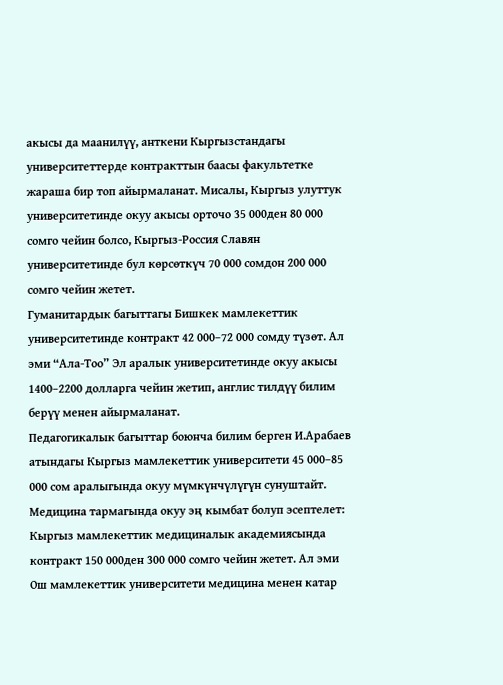акысы да маанилүү, анткени Кыргызстандагы университеттерде контракттын баасы факультетке жараша бир топ айырмаланат. Мисалы, Кыргыз улуттук университетинде окуу акысы орточо 35 000ден 80 000 сомго чейин болсо, Кыргыз-Россия Славян университетинде бул көрсөткүч 70 000 сомдон 200 000 сомго чейин жетет.
Гуманитардык багыттагы Бишкек мамлекеттик университетинде контракт 42 000–72 000 сомду түзөт. Ал эми “Ала-Тоо” Эл аралык университетинде окуу акысы 1400–2200 долларга чейин жетип, англис тилдүү билим берүү менен айырмаланат.
Педагогикалык багыттар боюнча билим берген И.Арабаев атындагы Кыргыз мамлекеттик университети 45 000–85 000 сом аралыгында окуу мүмкүнчүлүгүн сунуштайт.
Медицина тармагында окуу эң кымбат болуп эсептелет: Кыргыз мамлекеттик медициналык академиясында контракт 150 000ден 300 000 сомго чейин жетет. Ал эми Ош мамлекеттик университети медицина менен катар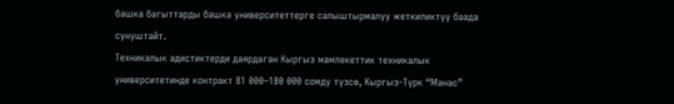башка багыттарды башка университеттерге салыштырмалуу жеткиликтүү баада сунуштайт.
Техникалык адистиктерди даярдаган Кыргыз мамлекеттик техникалык университетинде контракт 81 000–180 000 сомду түзсө, Кыргыз-Түрк “Манас”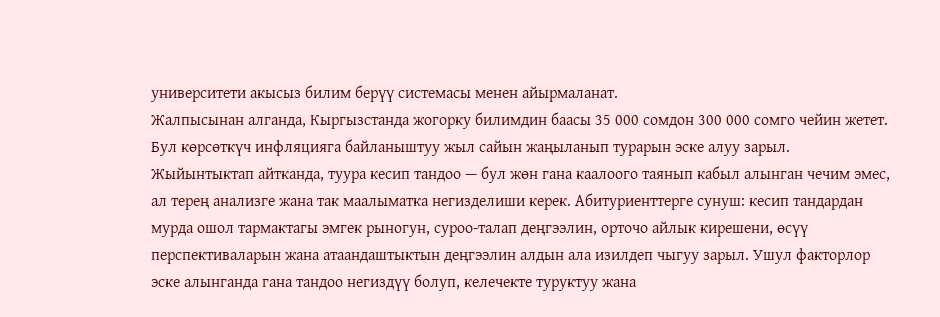университети акысыз билим берүү системасы менен айырмаланат.
Жалпысынан алганда, Кыргызстанда жогорку билимдин баасы 35 000 сомдон 300 000 сомго чейин жетет. Бул көрсөткүч инфляцияга байланыштуу жыл сайын жаңыланып турарын эске алуу зарыл.
Жыйынтыктап айтканда, туура кесип тандоо — бул жөн гана каалоого таянып кабыл алынган чечим эмес, ал терең анализге жана так маалыматка негизделиши керек. Абитуриенттерге сунуш: кесип тандардан мурда ошол тармактагы эмгек рыногун, суроо-талап деңгээлин, орточо айлык кирешени, өсүү перспективаларын жана атаандаштыктын деңгээлин алдын ала изилдеп чыгуу зарыл. Ушул факторлор эске алынганда гана тандоо негиздүү болуп, келечекте туруктуу жана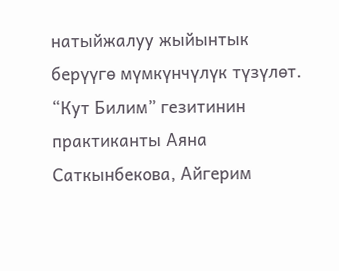натыйжалуу жыйынтык берүүгө мүмкүнчүлүк түзүлөт.
“Кут Билим” гезитинин практиканты Аяна Саткынбекова, Айгерим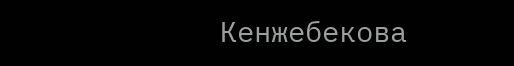Кенжебекова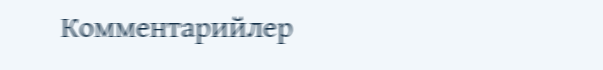Комментарийлер